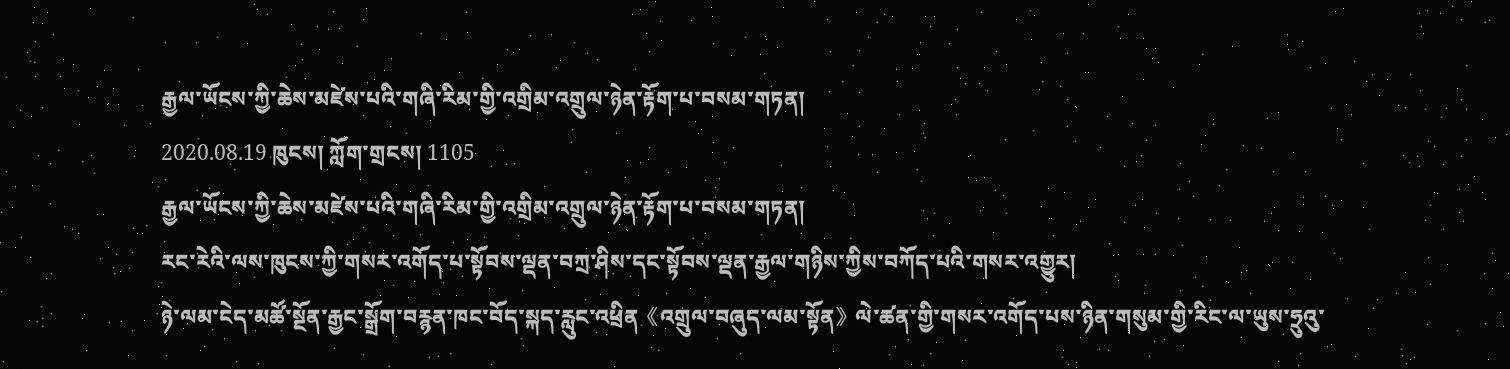རྒྱལ་ཡོངས་ཀྱི་ཆེས་མཛེས་པའི་གཞི་རིམ་གྱི་འགྲིམ་འགྲུལ་ཉེན་རྟོག་པ་བསམ་གཏན།
2020.08.19 ཁུངས། ཀློག་གྲངས། 1105
རྒྱལ་ཡོངས་ཀྱི་ཆེས་མཛེས་པའི་གཞི་རིམ་གྱི་འགྲིམ་འགྲུལ་ཉེན་རྟོག་པ་བསམ་གཏན།
རང་རེའི་ལས་ཁུངས་ཀྱི་གསར་འགོད་པ་སྟོབས་ལྡན་བཀྲ་ཤིས་དང་སྟོབས་ལྡན་རྒྱལ་གཉིས་ཀྱིས་བཀོད་པའི་གསར་འགྱུར།
ཉེ་ལམ་ངེད་མཚོ་སྔོན་རྒྱང་སྒྲོག་བརྙན་ཁང་བོད་སྐད་རླུང་འཕྲིན《འགྲུལ་བཞུད་ལམ་སྟོན》ལེ་ཚན་གྱི་གསར་འགོད་པས་ཉིན་གསུམ་གྱི་རིང་ལ་ཡུས་ཧྲུའུ་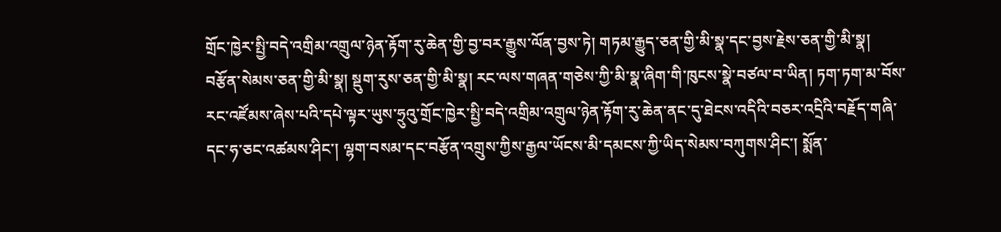གྲོང་ཁྱེར་སྤྱི་བདེ་འགྲིམ་འགྲུལ་ཉེན་རྟོག་རུ་ཆེན་གྱི་བྱ་བར་རྒྱུས་ལོན་བྱས་ཏེ། གཏམ་རྒྱུད་ཅན་གྱི་མི་སྣ་དང་བྱས་རྗེས་ཅན་གྱི་མི་སྣ། བརྩོན་སེམས་ཅན་གྱི་མི་སྣ། སྡུག་རུས་ཅན་གྱི་མི་སྣ། རང་ལས་གཞན་གཅེས་ཀྱི་མི་སྣ་ཞིག་གི་ཁུངས་སྣེ་བཙལ་བ་ཡིན། ཏག་ཏག་མ་བོས་རང་འཛོམས་ཞེས་པའི་དཔེ་ལྟར་ཡུས་ཧྲུའུ་གྲོང་ཁྱེར་སྤྱི་བདེ་འགྲིམ་འགྲུལ་ཉེན་རྟོག་རུ་ཆེན་ནང་དུ་ཐེངས་འདིའི་བཅར་འདྲིའི་བརྗོད་གཞི་དང་ཧ་ཅང་འཚམས་ཤིང་། ལྷག་བསམ་དང་བརྩོན་འགྲུས་ཀྱིས་རྒྱལ་ཡོངས་མི་དམངས་ཀྱི་ཡིད་སེམས་བཀུགས་ཤིང་། སྨོན་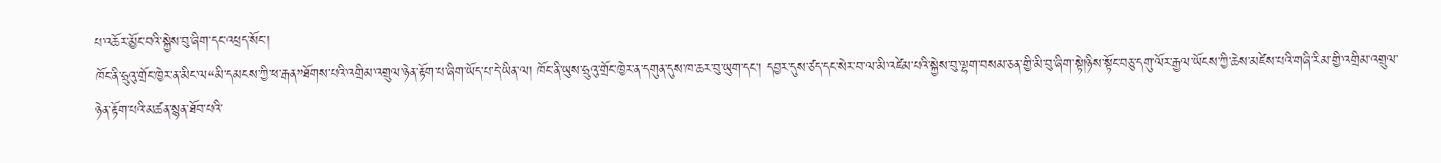པ་འཆོར་མྱོང་བའི་སྐྱེས་བུ་ཞིག་དང་འཕྲད་སོང་།
ཁོང་ནི་ཧྲུའུ་གྲོང་ཁྱེར་ན་མིང་ལ“མི་དམངས་ཀྱི་ཕ་རྒན”ཐོགས་པའི་འགྲིམ་འགྲུལ་ཉེན་རྟོག་པ་ཞིག་ཡོད་པ་དེ་ཡིན་ལ། ཁོང་ནི་ཡུས་ཧྲུའུ་གྲོང་ཁྱེར་ན་དགུན་དུས་ཁ་ཆར་བུ་ཡུག་དང་། དབྱར་དུས་ཙད་དང་སེར་བ་ལ་མི་འཛེམ་པའི་སྐྱེས་བུ་ལྷག་བསམ་ཅན་གྱི་མི་བུ་ཞིག་སྟེ།ཉིས་སྟོང་བཅུ་དགུ་ལོར་རྒྱལ་ཡོངས་ཀྱི་ཆེས་མཛེས་པའི་གཞི་རིམ་གྱི་འགྲིམ་འགྲུལ་ཉེན་རྟོག་པའི་མཚན་སྙན་ཐོབ་པའི་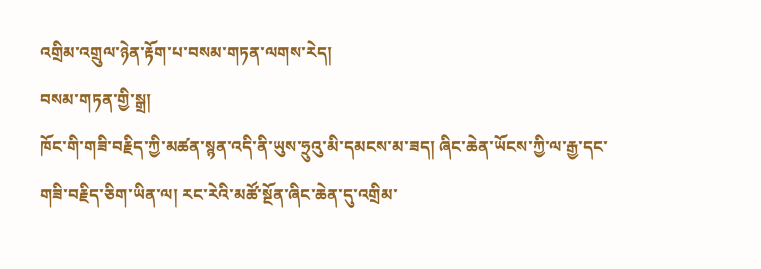འགྲིམ་འགྲུལ་ཉེན་རྟོག་པ་བསམ་གཏན་ལགས་རེད།
བསམ་གཏན་གྱི་སྒྲ།
ཁོང་གི་གཟི་བརྗིད་ཀྱི་མཚན་སྙན་འདི་ནི་ཡུས་ཧྲུའུ་མི་དམངས་མ་ཟད། ཞིང་ཆེན་ཡོངས་ཀྱི་ལ་རྒྱ་དང་གཟི་བརྗིད་ཅིག་ཡིན་ལ། རང་རེའི་མཚོ་སྔོན་ཞིང་ཆེན་དུ་འགྲིམ་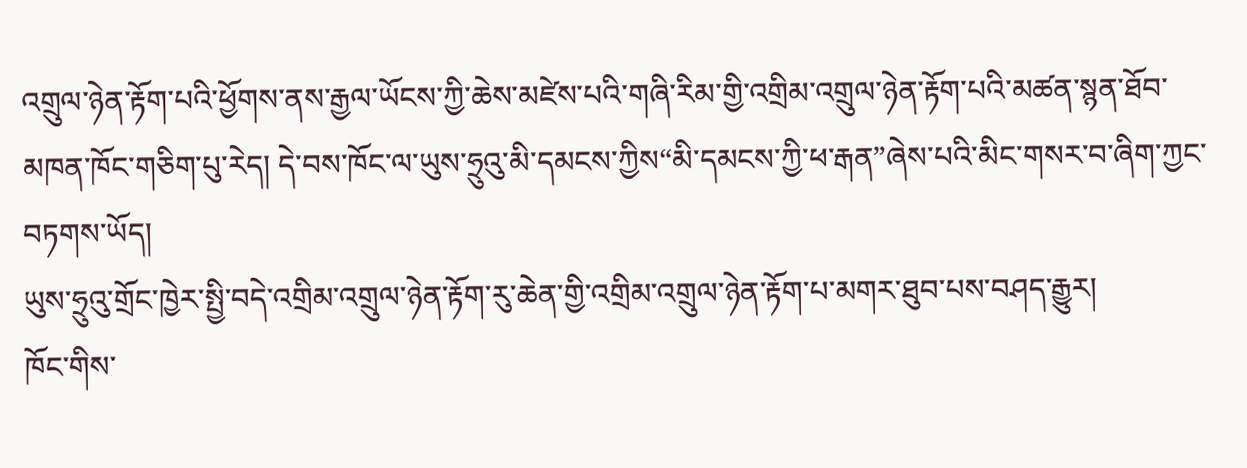འགྲུལ་ཉེན་རྟོག་པའི་ཕྱོགས་ནས་རྒྱལ་ཡོངས་ཀྱི་ཆེས་མཛེས་པའི་གཞི་རིམ་གྱི་འགྲིམ་འགྲུལ་ཉེན་རྟོག་པའི་མཚན་སྙན་ཐོབ་མཁན་ཁོང་གཅིག་པུ་རེད། དེ་བས་ཁོང་ལ་ཡུས་ཧྲུའུ་མི་དམངས་ཀྱིས“མི་དམངས་ཀྱི་ཕ་རྒན”ཞེས་པའི་མིང་གསར་བ་ཞིག་ཀྱང་བཏགས་ཡོད།
ཡུས་ཧྲུའུ་གྲོང་ཁྱེར་སྤྱི་བདེ་འགྲིམ་འགྲུལ་ཉེན་རྟོག་རུ་ཆེན་གྱི་འགྲིམ་འགྲུལ་ཉེན་རྟོག་པ་མགར་ཐུབ་པས་བཤད་རྒྱུར།
ཁོང་གིས་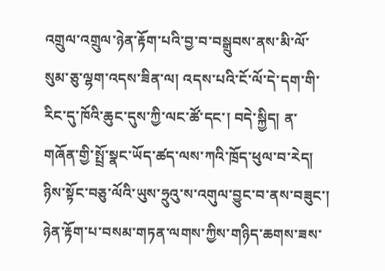འགྲུལ་འགྲུལ་ཉེན་རྟོག་པའི་བྱ་བ་བསྒྲུབས་ནས་མི་ལོ་སུམ་ཅུ་ལྷག་འདས་ཟིན་ལ། འདས་པའི་ངོ་ལོ་དེ་དག་གི་རིང་དུ་ཁོའི་ཆུང་དུས་ཀྱི་ལང་ཚོ་དང་། བདེ་སྐྱིད། ན་གཞོན་གྱི་སྤྲོ་སྣང་ཡོད་ཚད་ལས་ཀའི་ཁྲོད་ཕུལ་བ་རེད། ཉིས་སྟོང་བཅུ་ལོའི་ཡུས་ཧྲུའུ་ས་འགུལ་བྱུང་བ་ནས་བཟུང་།  ཉེན་རྟོག་པ་བསམ་གཏན་ལགས་ཀྱིས་གཉིད་ཆགས་ཟས་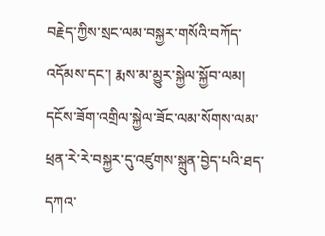བརྗེད་ཀྱིས་སྲང་ལམ་བསྐྱར་གསོའི་བཀོད་འདོམས་དང་། རྨས་མ་མྱུར་སྐྱེལ་སྐྱོབ་ལམ། དངོས་ཟོག་འགྲིལ་སྐྱེལ་ཟོང་ལམ་སོགས་ལམ་ཕྲན་རེ་རེ་བསྐྱར་དུ་འཛུགས་སྐྲུན་བྱེད་པའི་ཐད་དཀའ་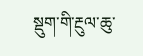སྡུག་གི་རྔུལ་ཆུ་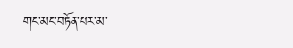གང་མང་བཏོན་པར་མ་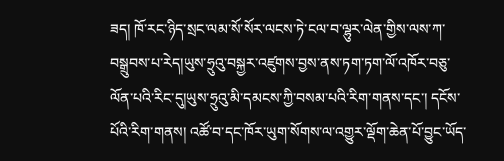ཟད། ཁོ་རང་ཉིད་སྲང་ལམ་སོ་སོར་ལངས་ཏེ་ངལ་བ་ལྷུར་ལེན་གྱིས་ལས་ཀ་བསྒྲུབས་པ་རེད།ཡུས་ཧྲུའུ་བསྐྱར་འཛུགས་བྱས་ནས་ཏག་ཏག་ལོ་འཁོར་བཅུ་ལོན་པའི་རིང་དུ།ཡུས་ཧྲུའུ་མི་དམངས་ཀྱི་བསམ་པའི་རིག་གནས་དང་། དངོས་པོའི་རིག་གནས། འཚོ་བ་དང་ཁོར་ཡུག་སོགས་ལ་འགྱུར་ལྡོག་ཆེན་པོ་བྱུང་ཡོད་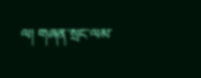ལ། གཞན་སྲང་ལམ་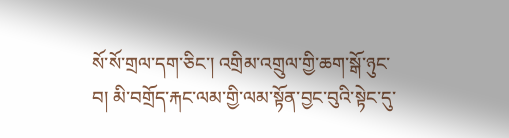སོ་སོ་གྲལ་དག་ཅིང་། འགྲིམ་འགྲུལ་གྱི་ཆག་སྒོ་ཉུང་བ། མི་བགྲོད་རྐང་ལམ་གྱི་ལམ་སྟོན་བྱང་བུའི་སྟེང་དུ་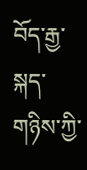བོད་རྒྱ་སྐད་གཉིས་ཀྱི་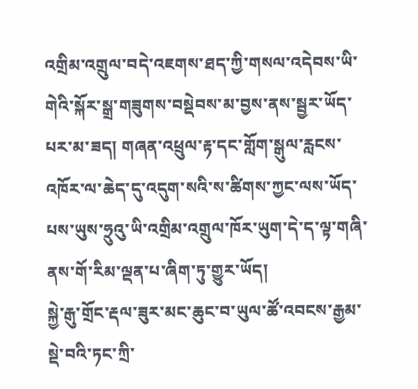འགྲིམ་འགྲུལ་བདེ་འཇགས་ཐད་ཀྱི་གསལ་འདེབས་ཡི་གེའི་སྐོར་སྒྲ་གཟུགས་བསྡེབས་མ་བྱས་ནས་སྦྱར་ཡོད་པར་མ་ཟད། གཞན་འཕྲུལ་རྟ་དང་གློག་སྒུལ་རླངས་འཁོར་ལ་ཆེད་དུ་འདུག་སའི་ས་ཚིགས་ཀྱང་ལས་ཡོད་པས་ཡུས་ཧྲུའུ་ཡི་འགྲིམ་འགྲུལ་ཁོར་ཡུག་དེ་ད་ལྟ་གཞི་ནས་གོ་རིམ་ལྡན་པ་ཞིག་ཏུ་གྱུར་ཡོད།
སྐྱེ་རྒུ་གྲོང་རྡལ་ཟུར་མང་ཆུང་བ་ཡུལ་ཚོ་འབངས་རྒྱམ་སྡེ་བའི་ཏང་ཀྲི་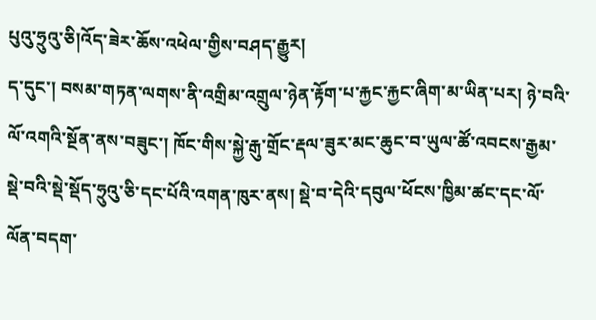པུའུ་ཧྲུའུ་ཅི།འོད་ཟེར་ཆོས་འཕེལ་གྱིས་བཤད་རྒྱུར།
ད་དུང་། བསམ་གཏན་ལགས་ནི་འགྲིམ་འགྲུལ་ཉེན་རྟོག་པ་རྐྱང་རྐྱང་ཞིག་མ་ཡིན་པར། ཉེ་བའི་ལོ་འགའི་སྔོན་ནས་བཟུང་། ཁོང་གིས་སྐྱེ་རྒུ་གྲོང་རྡལ་ཟུར་མང་ཆུང་བ་ཡུལ་ཚོ་འབངས་རྒྱམ་སྡེ་བའི་སྡེ་སྡོད་ཧྲུའུ་ཅི་དང་པོའི་འགན་ཁུར་ནས། སྡེ་བ་དེའི་དབུལ་ཕོངས་ཁྱིམ་ཚང་དང་ལོ་ལོན་བདག་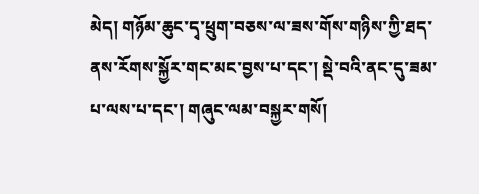མེད། གཉོམ་ཆུང་དྭ་ཕྲུག་བཅས་ལ་ཟས་གོས་གཉིས་ཀྱི་ཐད་ནས་རོགས་སྐྱོར་གང་མང་བྱས་པ་དང་། སྡེ་བའི་ནང་དུ་ཟམ་པ་ལས་པ་དང་། གཞུང་ལམ་བསྐྱར་གསོ།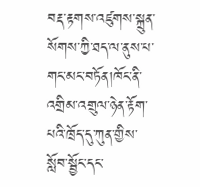བརྡ་རྟགས་འཛུགས་སྐྲུན་སོགས་ཀྱི་ཐད་ལ་ནུས་པ་གང་མང་བཏོན།ཁོང་ནི་འགྲིམ་འགྲུལ་ཉེན་རྟོག་པའི་ཁྲོད་དུ་ཀུན་གྱིས་སློབ་སྦྱོང་དང་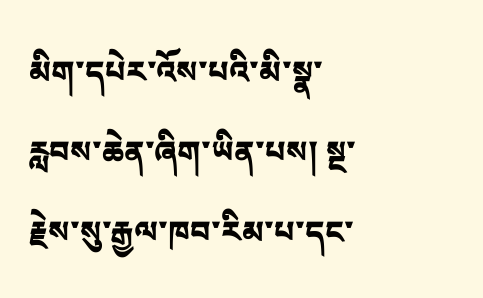མིག་དཔེར་འོས་པའི་མི་སྣ་རླབས་ཆེན་ཞིག་ཡིན་པས། སྔ་རྗེས་སུ་རྒྱལ་ཁབ་རིམ་པ་དང་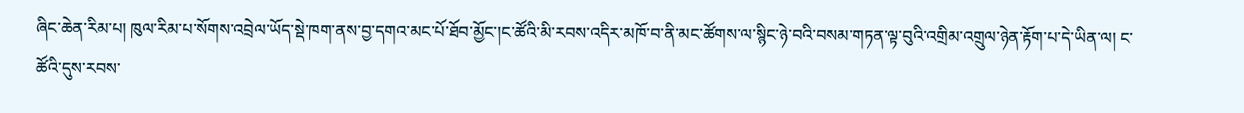ཞིང་ཆེན་རིམ་པ། ཁུལ་རིམ་པ་སོགས་འབྲེལ་ཡོད་སྡེ་ཁག་ནས་བྱ་དགའ་མང་པོ་ཐོབ་མྱོང་།ང་ཚོའི་མི་རབས་འདིར་མཁོ་བ་ནི་མང་ཚོགས་ལ་སྙིང་ཉེ་བའི་བསམ་གཏན་ལྟ་བུའི་འགྲིམ་འགྲུལ་ཉེན་རྟོག་པ་དེ་ཡིན་ལ། ང་ཚོའི་དུས་རབས་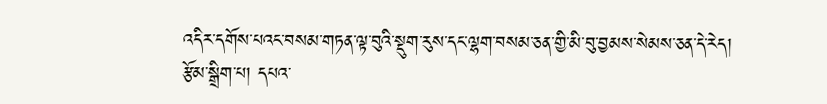འདིར་དགོས་པའང་བསམ་གཏན་ལྟ་བུའི་སྡུག་རུས་དང་ལྷག་བསམ་ཅན་གྱི་མི་བུ་བྱམས་སེམས་ཅན་དེ་རེད།
རྩོམ་སྒྲིག་པ། དཔའ་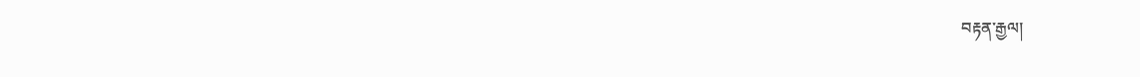བརྟན་རྒྱལ།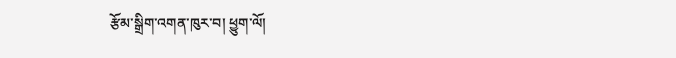རྩོམ་སྒྲིག་འགན་ཁུར་བ། ཕྱུག་ལོ།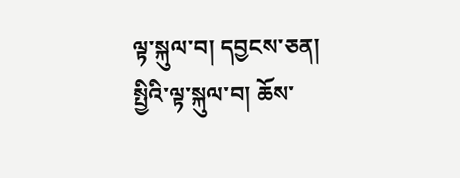ལྟ་སྐུལ་བ། དབྱངས་ཅན།
སྤྱིའི་ལྟ་སྐུལ་བ། ཆོས་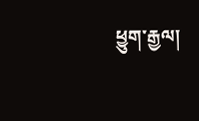ཕྱུག་རྒྱལ།